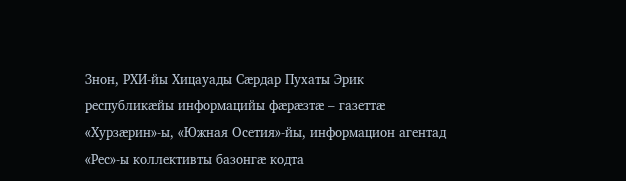Знон, РХИ-йы Хицауады Сæрдар Пухаты Эрик республикæйы информацийы фæрæзтæ – газеттæ «Хурзæрин»-ы, «Южная Осетия»-йы, информацион агентад «Рес»-ы коллективты базонгæ кодта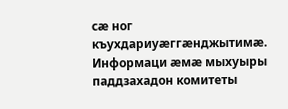сæ ног къухдариуæггæнджытимæ. Информаци æмæ мыхуыры паддзахадон комитеты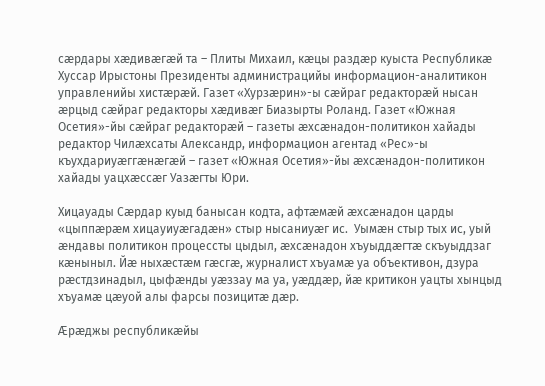сæрдары хæдивæгæй та – Плиты Михаил, кæцы раздæр куыста Республикæ Хуссар Ирыстоны Президенты администрацийы информацион-аналитикон управленийы хистæрæй. Газет «Хурзæрин»-ы сæйраг редакторæй нысан æрцыд сæйраг редакторы хæдивæг Биазырты Роланд. Газет «Южная Осетия»-йы сæйраг редакторæй – газеты æхсæнадон-политикон хайады редактор Чилæхсаты Александр, информацион агентад «Рес»-ы къухдариуæггæнæгæй – газет «Южная Осетия»-йы æхсæнадон-политикон хайады уацхæссæг Уазæгты Юри.

Хицауады Сæрдар куыд банысан кодта, афтæмæй æхсæнадон царды «цыппæрæм хицауиуæгадæн» стыр нысаниуæг ис.  Уымæн стыр тых ис, уый æндавы политикон процессты цыдыл, æхсæнадон хъуыддæгтæ скъуыддзаг кæныныл. Йæ ныхæстæм гæсгæ, журналист хъуамæ уа объективон, дзура рæстдзинадыл, цыфæнды уæззау ма уа, уæддæр, йæ критикон уацты хынцыд хъуамæ цæуой алы фарсы позицитæ дæр.

Æрæджы республикæйы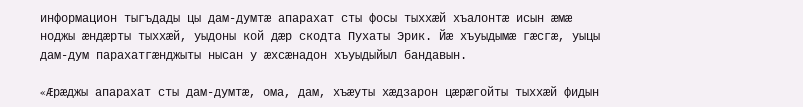информацион тыгъдады цы дам-думтæ апарахат сты фосы тыххæй хъалонтæ исын æмæ ноджы æндæрты тыххæй, уыдоны кой дæр скодта Пухаты Эрик. Йæ хъуыдымæ гæсгæ, уыцы дам-дум парахатгæнджыты нысан у æхсæнадон хъуыдыйыл бандавын.

«Æрæджы апарахат сты дам-думтæ, ома, дам, хъæуты хæдзарон цæрæгойты тыххæй фидын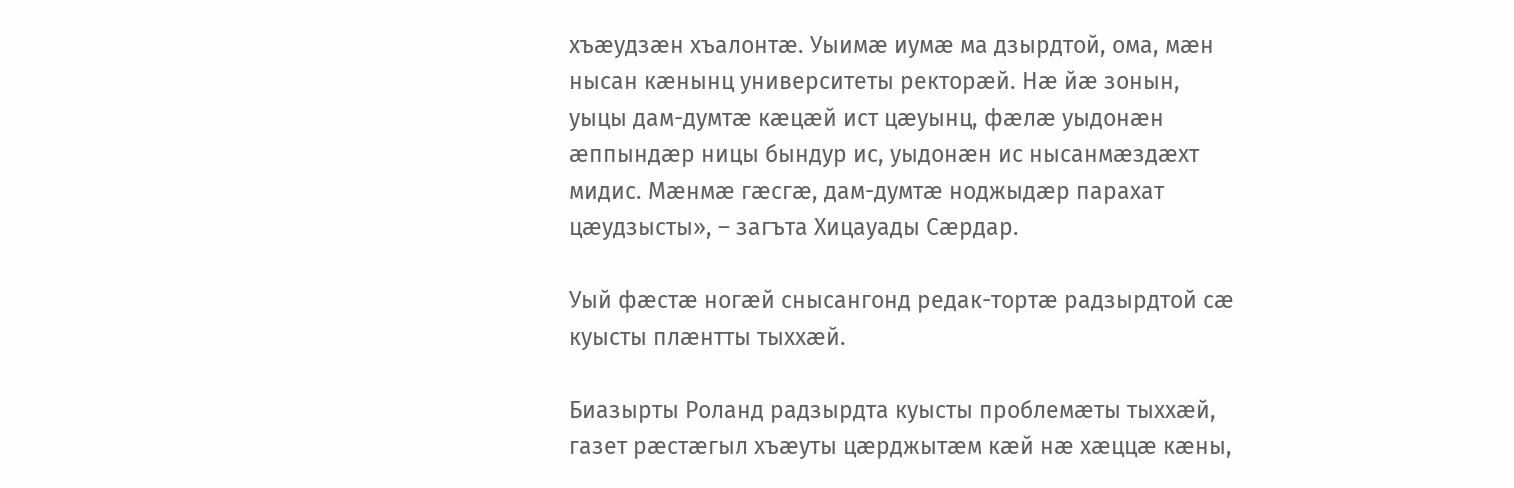хъæудзæн хъалонтæ. Уыимæ иумæ ма дзырдтой, ома, мæн нысан кæнынц университеты ректорæй. Нæ йæ зонын, уыцы дам-думтæ кæцæй ист цæуынц, фæлæ уыдонæн æппындæр ницы бындур ис, уыдонæн ис нысанмæздæхт мидис. Мæнмæ гæсгæ, дам-думтæ ноджыдæр парахат цæудзысты», – загъта Хицауады Сæрдар.

Уый фæстæ ногæй снысангонд редак-тортæ радзырдтой сæ куысты плæнтты тыххæй.

Биазырты Роланд радзырдта куысты проблемæты тыххæй, газет рæстæгыл хъæуты цæрджытæм кæй нæ хæццæ кæны,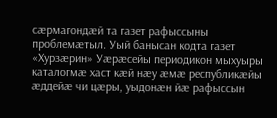сæрмагондæй та газет рафыссыны проблемæтыл. Уый банысан кодта газет «Хурзæрин» Уæрæсейы периодикон мыхуыры каталогмæ хаст кæй нæу æмæ республикæйы æддейæ чи цæры, уыдонæн йæ рафыссын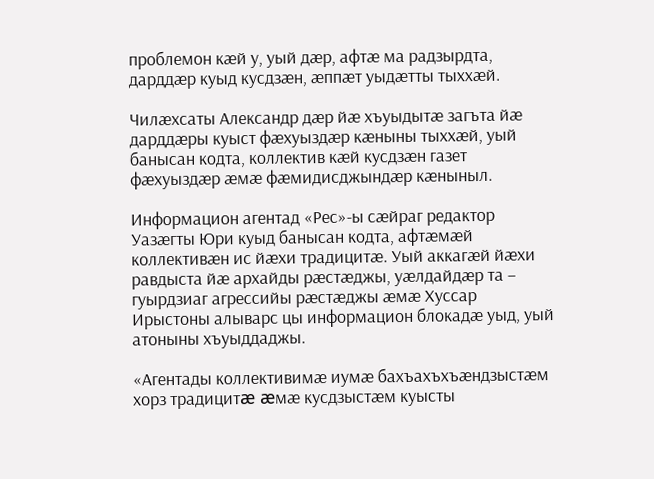проблемон кæй у, уый дæр, афтæ ма радзырдта, дарддæр куыд кусдзæн, æппæт уыдæтты тыххæй.

Чилæхсаты Александр дæр йæ хъуыдытæ загъта йæ дарддæры куыст фæхуыздæр кæныны тыххæй, уый банысан кодта, коллектив кæй кусдзæн газет фæхуыздæр æмæ фæмидисджындæр кæныныл.

Информацион агентад «Рес»-ы сæйраг редактор Уазæгты Юри куыд банысан кодта, афтæмæй коллективæн ис йæхи традицитæ. Уый аккагæй йæхи равдыста йæ архайды рæстæджы, уæлдайдæр та –  гуырдзиаг агрессийы рæстæджы æмæ Хуссар Ирыстоны алыварс цы информацион блокадæ уыд, уый атоныны хъуыддаджы.

«Агентады коллективимæ иумæ бахъахъхъæндзыстæм хорз традицитæ æмæ кусдзыстæм куысты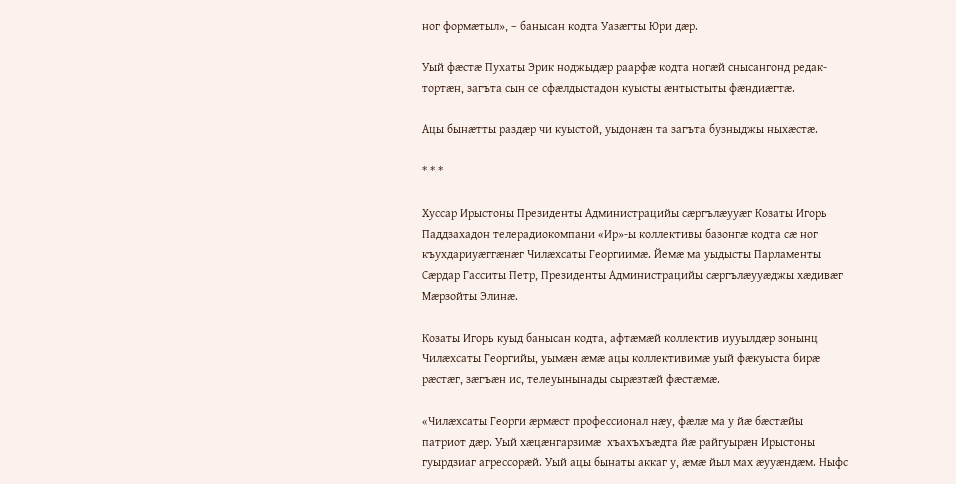ног формæтыл», – банысан кодта Уазæгты Юри дæр.

Уый фæстæ Пухаты Эрик ноджыдæр раарфæ кодта ногæй снысангонд редак-тортæн, загъта сын се сфæлдыстадон куысты æнтыстыты фæндиæгтæ.

Ацы бынæтты раздæр чи куыстой, уыдонæн та загъта бузныджы ныхæстæ.

* * *

Хуссар Ирыстоны Президенты Администрацийы сæргълæууæг Козаты Игорь Паддзахадон телерадиокомпани «Ир»-ы коллективы базонгæ кодта сæ ног къухдариуæггæнæг Чилæхсаты Георгиимæ. Йемæ ма уыдысты Парламенты Сæрдар Гасситы Петр, Президенты Администрацийы сæргълæууæджы хæдивæг Мæрзойты Элинæ.

Козаты Игорь куыд банысан кодта, афтæмæй коллектив иууылдæр зонынц Чилæхсаты Георгийы, уымæн æмæ ацы коллективимæ уый фæкуыста бирæ рæстæг, зæгъæн ис, телеуынынады сырæзтæй фæстæмæ.

«Чилæхсаты Георги æрмæст профессионал нæу, фæлæ ма у йæ бæстæйы патриот дæр. Уый хæцæнгарзимæ  хъахъхъæдта йæ райгуырæн Ирыстоны гуырдзиаг агрессорæй. Уый ацы бынаты аккаг у, æмæ йыл мах æууæндæм. Ныфс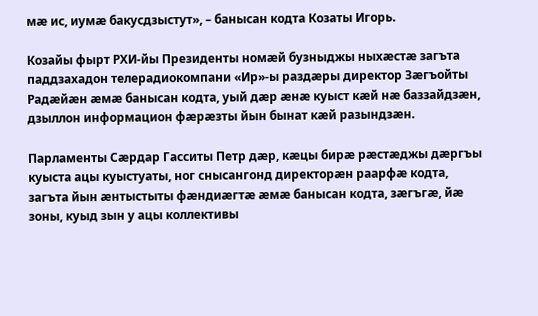мæ ис, иумæ бакусдзыстут», – банысан кодта Козаты Игорь.

Козайы фырт РХИ-йы Президенты номæй бузныджы ныхæстæ загъта паддзахадон телерадиокомпани «Ир»-ы раздæры директор Зæгъойты Радæйæн æмæ банысан кодта, уый дæр æнæ куыст кæй нæ баззайдзæн, дзыллон информацион фæрæзты йын бынат кæй разындзæн.

Парламенты Сæрдар Гасситы Петр дæр, кæцы бирæ рæстæджы дæргъы куыста ацы куыстуаты, ног снысангонд директорæн раарфæ кодта, загъта йын æнтыстыты фæндиæгтæ æмæ банысан кодта, зæгъгæ, йæ зоны, куыд зын у ацы коллективы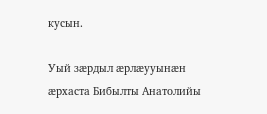кусын.

Уый зæрдыл æрлæууынæн æрхаста Бибылты Анатолийы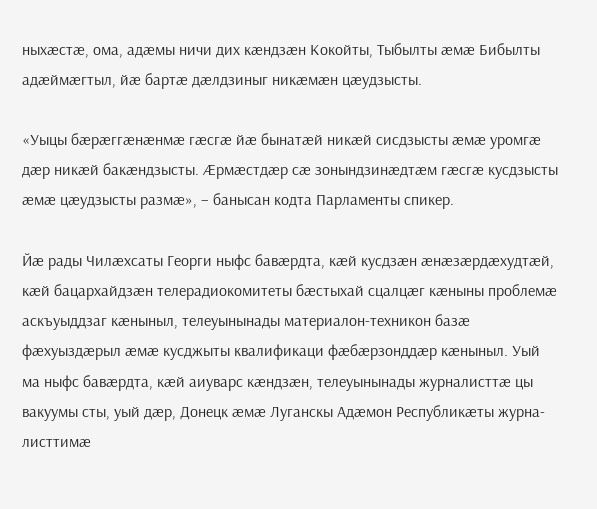ныхæстæ, ома, адæмы ничи дих кæндзæн Кокойты, Тыбылты æмæ Бибылты адæймæгтыл, йæ бартæ дæлдзиныг никæмæн цæудзысты.

«Уыцы бæрæггæнæнмæ гæсгæ йæ бынатæй никæй сисдзысты æмæ уромгæ дæр никæй бакæндзысты. Æрмæстдæр сæ зонындзинæдтæм гæсгæ кусдзысты æмæ цæудзысты размæ», – банысан кодта Парламенты спикер.

Йæ рады Чилæхсаты Георги ныфс бавæрдта, кæй кусдзæн æнæзæрдæхудтæй, кæй бацархайдзæн телерадиокомитеты бæстыхай сцалцæг кæныны проблемæ аскъуыддзаг кæныныл, телеуынынады материалон-техникон базæ фæхуыздæрыл æмæ кусджыты квалификаци фæбæрзонддæр кæныныл. Уый ма ныфс бавæрдта, кæй аиуварс кæндзæн, телеуынынады журналисттæ цы вакуумы сты, уый дæр, Донецк æмæ Луганскы Адæмон Республикæты журна-листтимæ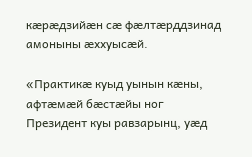кæрæдзийæн сæ фæлтæрддзинад амоныны æххуысæй.

«Практикæ куыд уынын кæны, афтæмæй бæстæйы ног Президент куы равзарынц, уæд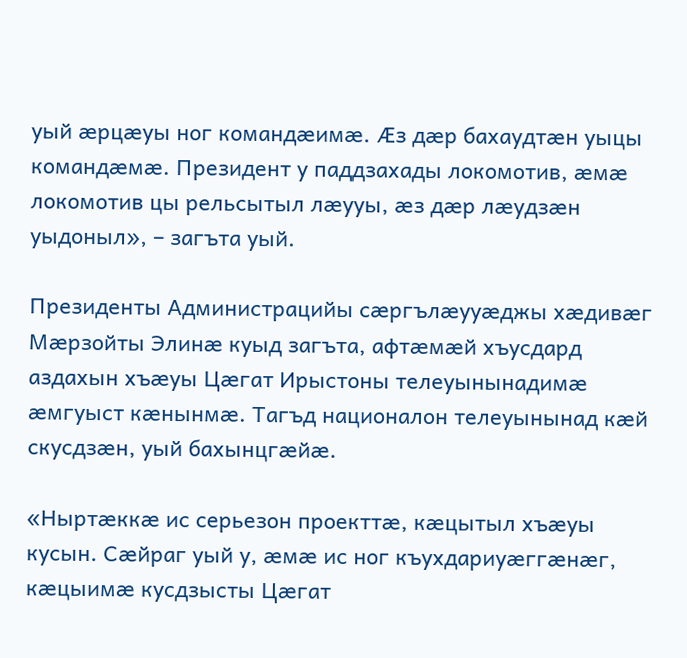уый æрцæуы ног командæимæ. Æз дæр бахаудтæн уыцы командæмæ. Президент у паддзахады локомотив, æмæ локомотив цы рельсытыл лæууы, æз дæр лæудзæн уыдоныл», – загъта уый.

Президенты Администрацийы сæргълæууæджы хæдивæг Мæрзойты Элинæ куыд загъта, афтæмæй хъусдард аздахын хъæуы Цæгат Ирыстоны телеуынынадимæ æмгуыст кæнынмæ. Тагъд националон телеуынынад кæй скусдзæн, уый бахынцгæйæ.

«Ныртæккæ ис серьезон проекттæ, кæцытыл хъæуы кусын. Сæйраг уый у, æмæ ис ног къухдариуæггæнæг, кæцыимæ кусдзысты Цæгат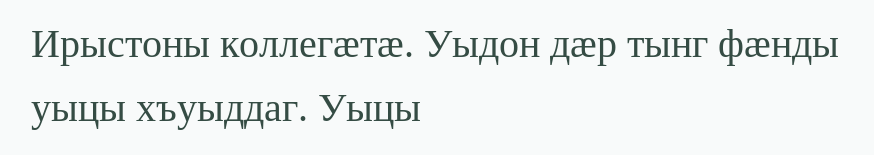Ирыстоны коллегæтæ. Уыдон дæр тынг фæнды уыцы хъуыддаг. Уыцы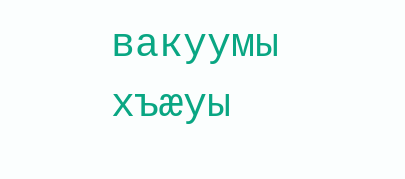вакуумы хъæуы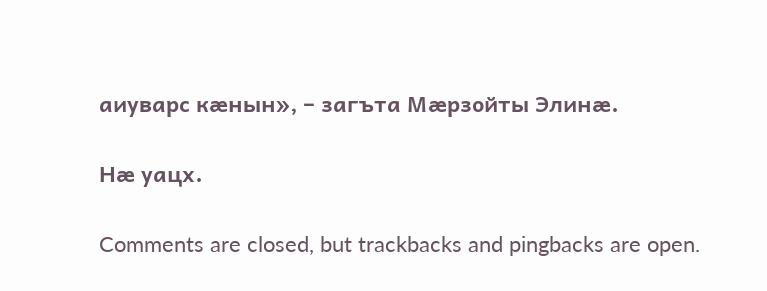аиуварс кæнын», – загъта Мæрзойты Элинæ.

Нæ уацх.

Comments are closed, but trackbacks and pingbacks are open.